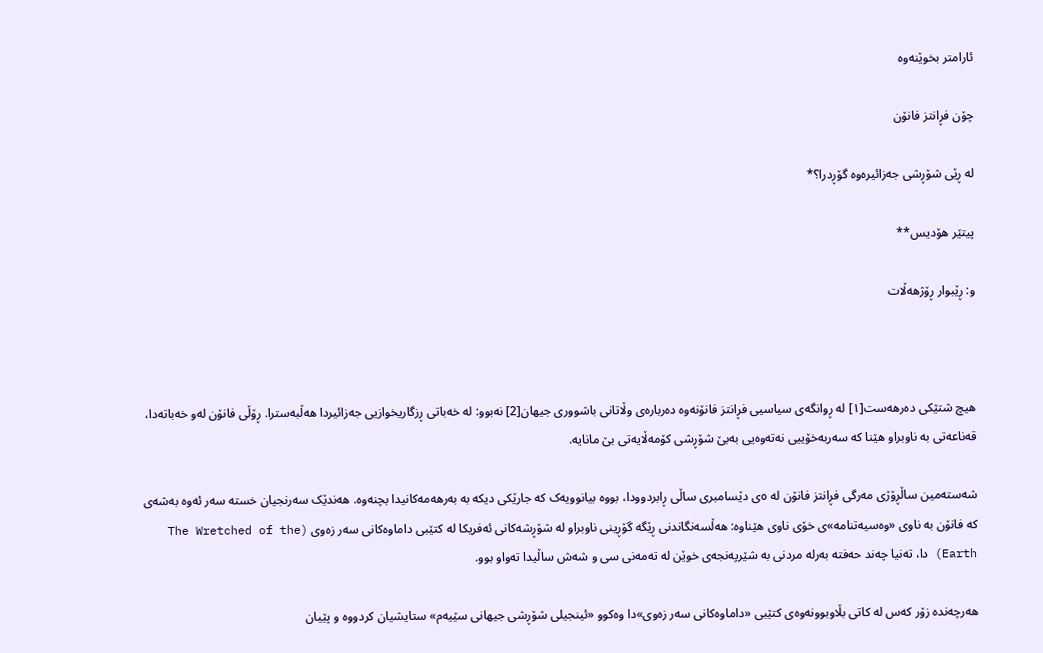ئارامتر بخوێنەوە

چۆن فڕانتز فانۆن

لە ڕێی شۆڕشی جەزائیرەوە گۆڕدرا؟*

پیتێر هۆدیس**

و: ڕێبوار ڕۆژهەڵات



هیچ شتێکی دەرهەست[١] لە ڕوانگەی سیاسیی فڕانتز فانۆنەوە دەربارەی وڵاتانی باشووری جیهان[2] نەبوو: لە خەباتی ڕزگاریخوازیی جەزائیردا هەڵبەسترا. ڕۆڵی فانۆن لەو خەباتەدا، قەناعەتی بە ناوبراو هێنا کە سەربەخۆییی نەتەوەیی بەبێ شۆڕشی کۆمەڵایەتی بێ مانایە.

شەستەمین ساڵڕۆژی مەرگی فڕانتز فانۆن لە ٥ی دێسامبری ساڵی ڕابردوودا، بووە بیانوویەک کە جارێکی دیکە بە بەرهەمەکانیدا بچنەوە. هەندێک سەرنجیان خستە سەر ئەوە بەشەی کە فانۆن بە ناوی «وەسیەتنامە»ی خۆی ناوی هێناوە: هەڵسەنگاندنی ڕێگە گۆڕینی ناوبراو لە شۆڕشەکانی ئەفریکا لە کتێبی داماوەکانی سەر زەوی (The Wretched of the Earth) دا، تەنیا چەند حەفتە بەرلە مردنی بە شێرپەنجەی خوێن لە تەمەنی سی و شەش ساڵیدا تەواو بوو.

هەرچەندە زۆر کەس لە کاتی بڵاوبوونەوەی کتێبی «داماوەکانی سەر زەوی»دا وەکوو «ئینجیلی شۆڕشی جیهانی سێیەم» ستایشیان کردووە و پێیان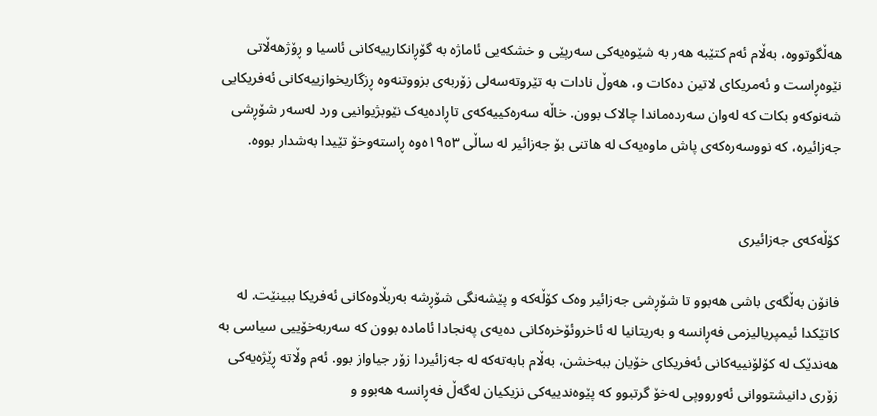هەڵگوتووە، بەڵام ئەم کتێبە هەر بە شێوەیەکی سەرپێی و خشکەیی ئاماژە بە گۆڕانکارییەکانی ئاسیا و ڕۆژهەڵاتی نێوەڕاست و ئەمریکای لاتین دەکات و، هەوڵ نادات بە تێروتەسەلی زۆربەی بزووتنەوە ڕزگاریخوازییەکانی ئەفریکایی شەنوکەو بکات کە لەوان سەردەماندا چالاک بوون. خاڵە سەرەکییەکەی تاڕادەیەک نێوبژیوانیی ورد لەسەر شۆڕشی جەزائیرە، کە نووسەرەکەی پاش ماوەیەک لە هاتنی بۆ جەزائیر لە ساڵی ١٩٥٣ەوە ڕاستەوخۆ تێیدا بەشدار بووە.


کۆڵەکەی جەزائیری

فانۆن بەڵگەی باشی هەبوو تا شۆڕشی جەزائیر وەک کۆڵەکە و پێشەنگی شۆڕشە بەربڵاوەکانی ئەفریکا ببینێت. لە کاتێکدا ئیمپریالیزمی فەڕانسە و بەریتانیا لە ئاخروئۆخرەکانی دەیەی پەنجادا ئامادە بوون کە سەربەخۆییی سیاسی بە هەندێک لە کۆلۆنییەکانی ئەفریکای خۆیان ببەخشن، بەڵام بابەتەکە لە جەزائیردا زۆر جیاواز بوو. ئەم وڵاتە ڕێژەیەکی زۆری دانیشتووانی ئەورووپی لەخۆ گرتبوو کە پێوەندییەکی نزیکیان لەگەڵ فەڕانسە هەبوو و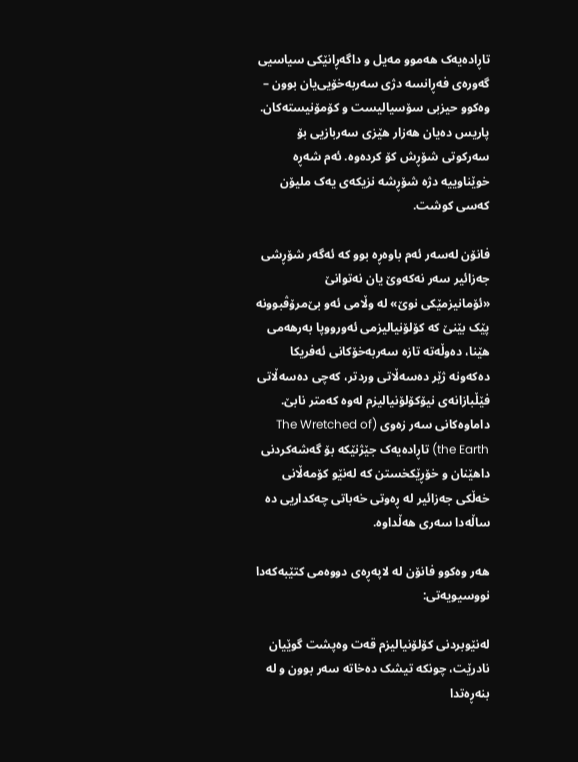تاڕادەیەک هەموو مەیل و داگەڕانێکی سیاسیی گەورەی فەڕانسە دژی سەربەخۆیی‌یان بوون – وەکوو حیزبی سۆسیالیست و کۆمۆنیستەکان. پاریس دەیان هەزار هێزی سەربازیی بۆ سەرکوتی شۆڕش کۆ کردەوە. ئەم شەڕە خوێناوییە دژە شۆڕشە نزیکەی یەک ملیۆن کەسی کوشت.

فانۆن لەسەر ئەم باوەڕە بوو کە ئەگەر شۆڕشی جەزائیر سەر نەکەوێ یان نەتوانێ «ئۆمانیزمێکی نوێ» لە وڵامی ئەو بێ‌مرۆڤبوونە پێک بێنێ کە کۆلۆنیالیزمی ئەورووپا بەرهەمی هێنا، دەوڵەتە تازە سەربەخۆکانی ئەفریکا دەکەونە ژێر دەسەڵاتی وردتر، کەچی دەسەڵاتی فێڵبازانەی نیۆکۆلۆنیالیزم لەوە کەمتر نابێ. داماوەکانی سەر زەوی (The Wretched of the Earth) تاڕادەیەک جێژنێکە بۆ گەشەکردنی داهێنان و خۆڕێکخستن کە لەنێو کۆمەڵانی خەڵکی جەزائیر لە ڕەوتی خەباتی چەکداریی دە ساڵەدا سەری هەڵداوە.

هەر وەکوو فانۆن لە لاپەڕەی دووەمی کتێبەکەدا نووسیویەتی:

لەنێوبردنی کۆلۆنیالیزم قەت وەپشت گوێیان نادرێت، چونکە تیشک دەخاتە سەر بوون و لە بنەڕەتدا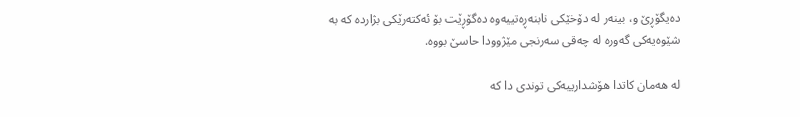دەیگۆڕێ و، بینەر لە دۆخێکی نابنەڕەتییەوە دەگۆڕێت بۆ ئەکتەرێکی بژاردە کە بە شێوەیەکی گەورە لە چەقی سەرنجی مێژوودا حاسێ بووە.

لە هەمان کاتدا هۆشدارییەکی توندی دا کە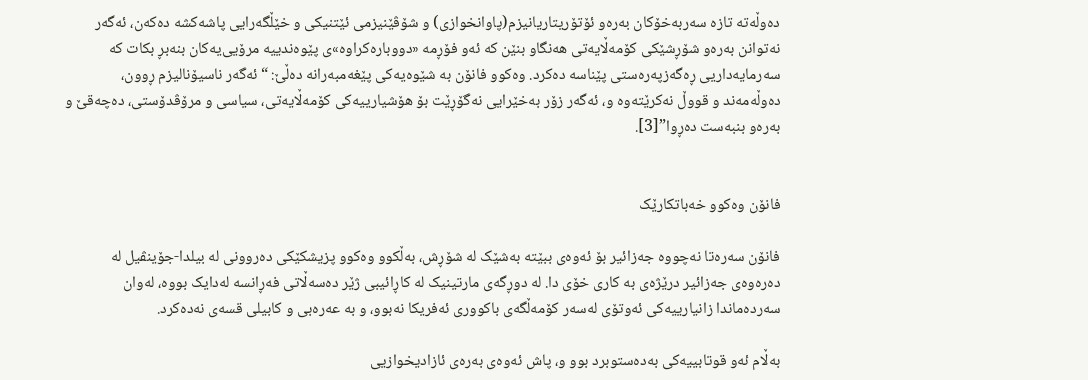دەوڵەتە تازە سەربەخۆکان بەرەو ئۆتۆریتاریانیزم(پاوانخوازی) و شۆڤێنیزمی ئێتنیکی و خێڵگەرایی پاشەکشە دەکەن، ئەگەر نەتوانن بەرەو شۆڕشێکی کۆمەڵایەتی هەنگاو بنێن کە ئەو فۆڕمە «دووبارەکراوە»ی پێوەندییە مرۆیی‌یەکان بنەبڕ بکات کە سەرمایەداریی ڕەگەزپەرەستی پێناسە دەکرد. وەکوو فانۆن بە شێوەیەکی پێغەمبەرانە دەڵێ: “ئەگەر ناسیۆنالیزم ڕوون، دەوڵەمەند و قووڵ نەکرێتەوە و، ئەگەر زۆر بەخێرایی نەگۆڕێت بۆ هۆشیارییەکی کۆمەڵایەتی، سیاسی و مرۆڤدۆستی، دەچەقێ و بەرەو بنبەست دەڕوا”[3].


فانۆن وەکوو خەباتکارێک

فانۆن سەرەتا نەچووە جەزائیر بۆ ئەوەی ببێتە بەشێک لە شۆڕش، بەڵکوو وەکوو پزیشکێکی دەروونی لە بیلدا-جۆینڤیل لە دەرەوەی جەزائیر درێژەی بە کاری خۆی دا. لە دوڕگەی مارتینیک لە کاڕائیبی ژێر دەسەڵاتی فەڕانسە لەدایک بووە، لەوان سەردەماندا زانیارییەکی ئەوتۆی لەسەر کۆمەڵگەی باکووری ئەفریکا نەبوو، و بە عەرەبی و کابیلی قسەی نەدەکرد.

بەڵام ئەو قوتابییەکی بەدەستوبرد بوو و، پاش ئەوەی بەرەی ئازادیخوازیی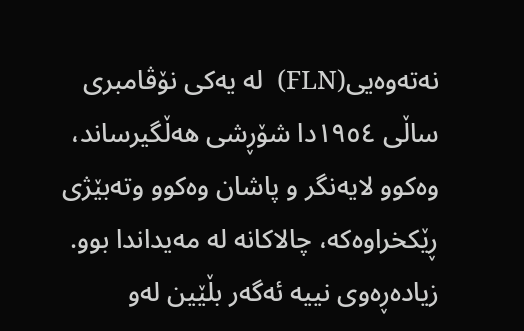نەتەوەیی(FLN)  لە یەکی نۆڤامبری ساڵی ١٩٥٤دا شۆڕشی هەڵگیرساند، وەکوو لایەنگر و پاشان وەکوو وتەبێژی ڕێکخراوەکە، چالاکانە لە مەیداندا بوو. زیادەڕەوی نییە ئەگەر بڵێین لەو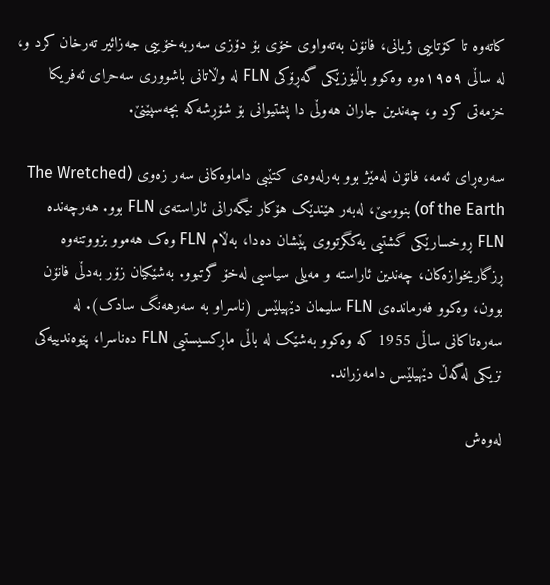کاتەوە تا کۆتاییی ژیانی، فانۆن بەتەواوی خۆی بۆ دۆزی سەربەخۆییی جەزائیر تەرخان کرد و، لە ساڵی ١٩٥٩ەوە وەکوو باڵیۆزێکی گەڕۆکی FLN لە وڵاتانی باشووری سەحرای ئەفریکا خزمەتی کرد و، چەندین جاران هەوڵی دا پشتیوانی بۆ شۆڕشەکە بچەسپێنێ.

سەرەڕای ئەمە، فانۆن لەمێژ بوو بەرلەوەی کتێبی داماوەکانی سەر زەوی (The Wretched of the Earth) بنووسێ، لەبەر هێندێک هۆکار نیگەرانی ئاراستەی FLN بوو. هەرچەندە FLN ڕوخسارێکی گشتیی یەکگرتووی پێشان دەدا، بەڵام FLN وەک هەموو بزووتنەوە ڕزگاریخوازەکان، چەندین ئاراستە و مەیلی سیاسیی لەخۆ گرتبوو. بەشێکیان زۆر بەدڵی فانۆن بوون، وەکوو فەرماندەی FLN سلیمان دێهیلێس (ناسراو بە سەرهەنگ سادک). لە سەرەتاکانی ساڵی 1955 کە وەکوو بەشێک لە باڵی ماڕکسیستیی FLN دەناسرا، پێوەندییەکی نزیکی لەگەڵ دێهیلێس دامەزراند.

لەوەش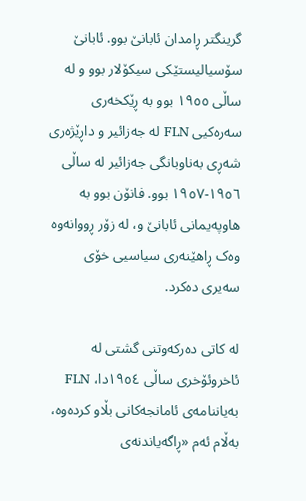گرینگتر ڕامدان ئابانێ بوو. ئابانێ سۆسیالیستێکی سیکۆلار بوو و لە ساڵی ١٩٥٥ بوو بە ڕێکخەری سەرەکیی FLN لە جەزائیر و داڕێژەری شەڕی بەناوبانگی جەزائیر لە ساڵی ١٩٥٦-١٩٥٧ بوو. فانۆن بوو بە هاوپەیمانی ئابانێ و، لە زۆر ڕووانەوە وەک ڕاهێنەری سیاسیی خۆی سەیری دەکرد.

لە کاتی دەرکەوتنی گشتی لە ئاخروئۆخری ساڵی ١٩٥٤دا، FLN بەیاننامەی ئامانجەکانی بڵاو کردەوە، بەڵام ئەم «ڕاگەیاندنەی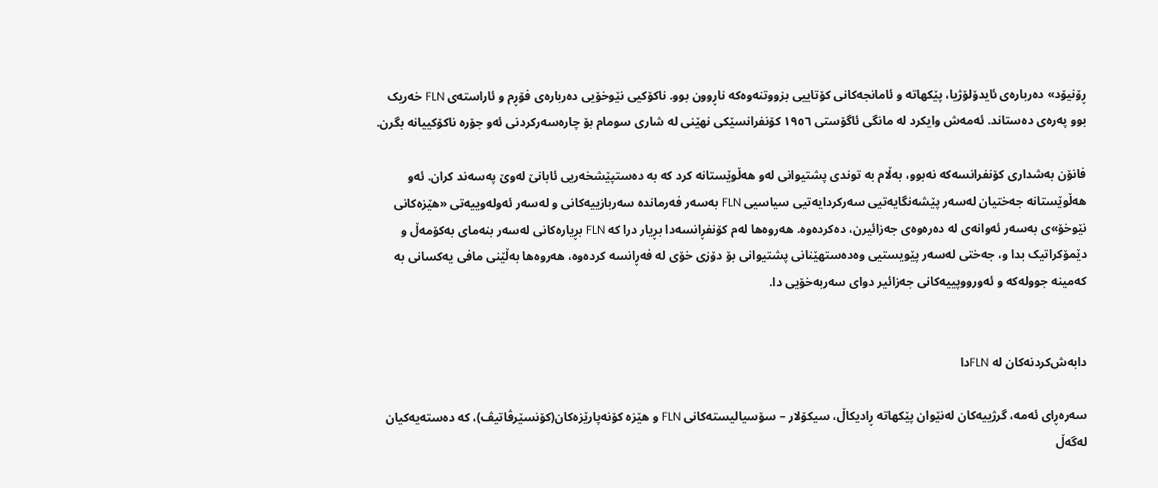ڕۆنیۆد» دەربارەی ئایدۆلۆژیا، پێکهاتە و ئامانجەکانی کۆتاییی بزووتنەوەکە ناڕوون بوو. ناکۆکیی نێوخۆیی دەربارەی فۆڕم و ئاراستەی FLN خەریک بوو پەرەی دەستاند. ئەمەش وایکرد لە مانگی ئاگۆستی ١٩٥٦ کۆنفرانسێکی نهێنی لە شاری سومام بۆ چارەسەرکردنی ئەو جۆرە ناکۆکییانە بگرن.

فانۆن بەشداری کۆنفرانسەکە نەبوو، بەڵام بە توندی پشتیوانی لەو هەڵوێستانە کرد کە بە دەستپێشخەریی ئابانێ لەوێ پەسەند کران. ئەو هەڵوێستانە جەختیان لەسەر پێشەنگایەتیی سەرکردایەتیی سیاسیی FLN بەسەر فەرماندە سەربازییەکانی و لەسەر ئەولەوییەتی «هێزەکانی نێوخۆ»ی بەسەر ئەوانەی لە دەرەوەی جەزائیرن، دەکردەوە. هەروەها لەم کۆنفڕانسەدا بڕیار درا کە FLN بڕیارەکانی لەسەر بنەمای بەکۆمەڵ و دێمۆکراتیک بدا و، جەختی لەسەر پێویستیی وەدەستهێنانی پشتیوانی بۆ دۆزی خۆی لە فەڕانسە کردەوە، هەروەها بەڵێنی مافی یەکسانی بە کەمینە جوولەکە و ئەورووپییەکانی جەزائیر دوای سەربەخۆیی دا.


دابەش‌کردنەکان لە FLNدا

سەرەڕای ئەمە، گرژییەکان لەنێوان پێکهاتە ڕادیکاڵ، سیکۆلار – سۆسیالیستەکانی FLN و هێزە کۆنەپارێزەکان(کۆنسێرڤاتیڤ)، کە دەستەیەکیان لەگەڵ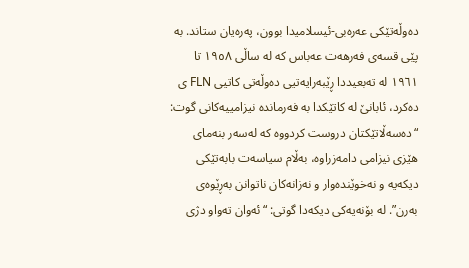دەوڵەتێکی عەرەبی-ئیسلامیدا بوون، پەرەیان ستاند. بە پێی قسەی فەرهەت عەباس کە لە ساڵی ١٩٥٨ تا ١٩٦١ لە تەبعیددا ڕێبەرایەتیی دەوڵەتی کاتیی FLN ی دەکرد، ئابانێ لە کاتێکدا بە فەرماندە نیزامییەکانی گوت: “دەسەڵاتێکتان دروست کردووە کە لەسەر بنەمای هێزی نیزامی دامەزراوە، بەڵام سیاسەت بابەتێکی دیکەیە و نەخوێندەوار و نەزانەکان ناتوانن بەڕێوەی بەرن”. لە بۆنەیەکی دیکەدا گوتی: “ئەوان تەواو دژی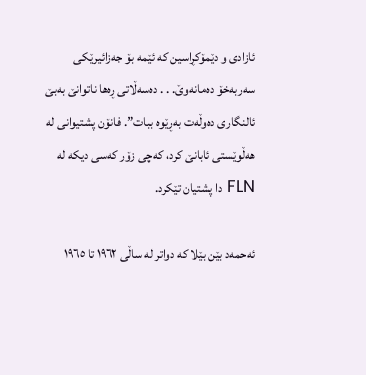ئازادی و دێمۆکڕاسین کە ئێمە بۆ جەزائیرێکی سەربەخۆ دەمانەوێ. . . دەسەڵاتی ڕەها ناتوانێ بەبێ ئالنگاری دەوڵەت بەڕێوە ببات”. فانۆن پشتیوانی لە هەڵوێستی ئابانێ کرد، کەچی زۆر کەسی دیکە لە FLN دا پشتیان تێکرد.

ئەحمەد بێن بێلا کە دواتر لە ساڵی ١٩٦٢ تا ١٩٦٥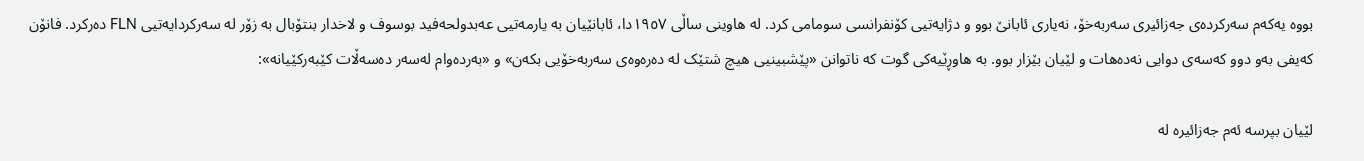بووە یەکەم سەرکردەی جەزائیری سەربەخۆ، نەیاری ئابانێ بوو و دژایەتیی کۆنفرانسی سومامی کرد. لە هاوینی ساڵی ١٩٥٧دا، ئابانێیان بە یارمەتیی عەبدولحەفید بوسوف و لاخدار بنتۆبال بە زۆر لە سەرکردایەتیی FLN دەرکرد. فانۆن کەیفی بەو دوو کەسەی دوایی نەدەهات و لێیان بێزار بوو. بە هاوڕێیەکی گوت کە ناتوانن «پێشبینیی هیچ شتێک لە دەرەوەی سەربەخۆیی بکەن» و «بەردەوام لەسەر دەسەڵات کێبەرکێیانە»:

لێیان بپرسە ئەم جەزائیرە لە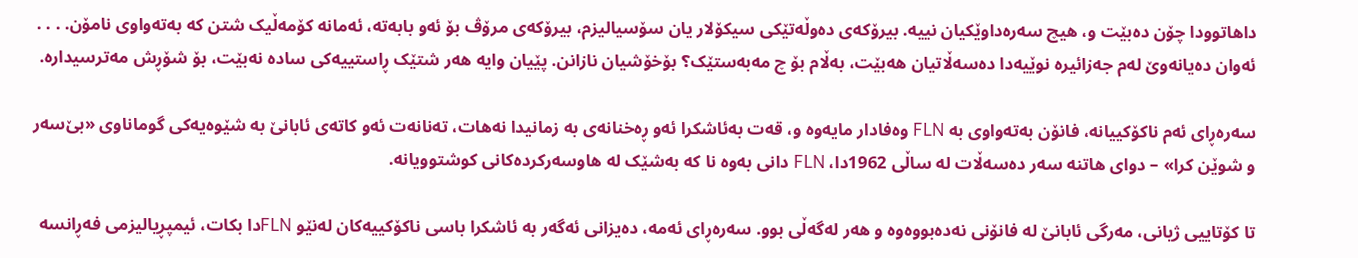داهاتوودا چۆن دەبێت و، هیچ سەرەداوێکیان نییە. بیرۆکەی دەوڵەتێکی سیکۆلار یان سۆسیالیزم، بیرۆکەی مرۆڤ بۆ ئەو بابەتە، ئەمانە کۆمەڵیک شتن کە بەتەواوی نامۆن. . . . ئەوان دەیانەوێ لەم جەزائیرە نوێیەدا دەسەڵاتیان هەبێت، بەڵام بۆ چ مەبەستێک؟ بۆخۆشیان نازانن. پێیان وایە هەر شتێک ڕاستییەکی سادە نەبێت، بۆ شۆڕش مەترسیدارە.

سەرەڕای ئەم ناکۆکییانە، فانۆن بەتەواوی بە FLN وەفادار مایەوە و، قەت بەئاشکرا ئەو ڕەخنانەی بە زمانیدا نەهات، تەنانەت ئەو کاتەی ئابانێ بە شێوەیەکی گوماناوی «بێ‌سەر و شوێن کرا» – دوای هاتنە سەر دەسەڵات لە ساڵی 1962دا، FLN دانی بەوە نا کە بەشێک لە هاوسەرکردەکانی کوشتوویانە.

تا کۆتاییی ژیانی، مەرگی ئابانێ لە فانۆنی نەدەبووەوە و هەر لەگەڵی بوو. سەرەڕای ئەمە، دەیزانی ئەگەر بە ئاشکرا باسی ناکۆکییەکان لەنێو FLNدا بکات، ئیمپڕیالیزمی فەڕانسە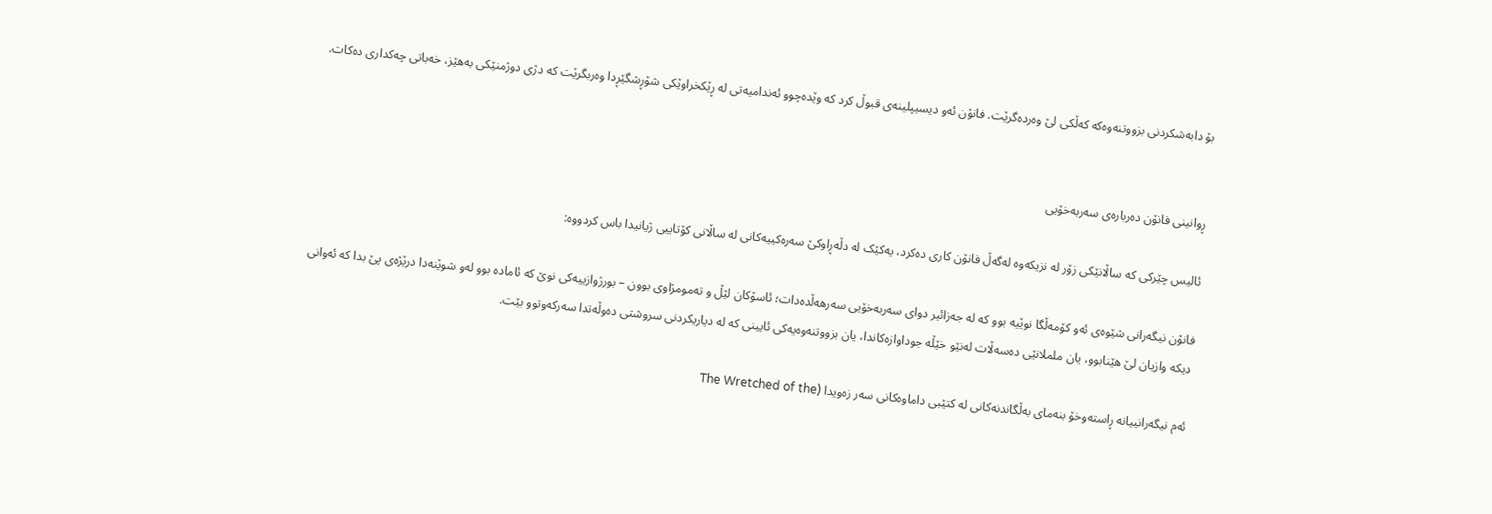بۆ دابەشکردنی بزووتنەوەکە کەڵکی لێ وەردەگرێت. فانۆن ئەو دیسیپلینەی قبوڵ کرد کە وێدەچوو ئەندامیەتی لە ڕێکخراوێکی شۆڕشگێڕدا وەربگرێت کە دژی دوژمنێکی بەهێز، خەباتی چەکداری دەکات.


ڕوانینی فانۆن دەربارەی سەربەخۆیی

ئالیس چێرکی کە ساڵانێکی زۆر لە نزیکەوە لەگەڵ فانۆن کاری دەکرد، یەکێک لە دڵەڕاوکێ سەرەکییەکانی لە ساڵانی کۆتاییی ژیانیدا باس کردووە:

فانۆن نیگەرانی شێوەی ئەو کۆمەڵگا نوێیە بوو کە لە جەزائیر دوای سەربەخۆیی سەرهەڵدەدات؛ ئاسۆکان لێڵ و تەمومژاوی بوون – بورژوازییەکی نوێ کە ئامادە بوو لەو شوێنەدا درێژەی پێ بدا کە ئەوانی دیکە وازیان لێ هێنابوو، یان ململانێی دەسەڵات لەنێو خێڵە جوداوازەکاندا، یان بزووتنەوەیەکی ئایینی کە لە دیاریکردنی سروشتی دەوڵەتدا سەرکەوتوو بێت.

ئەم نیگەرانییانە ڕاستەوخۆ بنەمای بەڵگاندنەکانی لە کتێبی داماوەکانی سەر زەویدا (The Wretched of the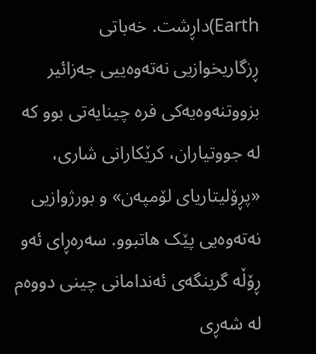Earth)داڕشت. خەباتی ڕزگاریخوازیی نەتەوەییی جەزائیر بزووتنەوەیەکی فرە چینایەتی بوو کە لە جووتیاران، کرێکارانی شاری، «پڕۆلیتاریای لۆمپەن» و بورژوازیی نەتەوەیی پێک هاتبوو. سەرەڕای ئەو ڕۆڵە گرینگەی ئەندامانی چینی دووەم لە شەڕی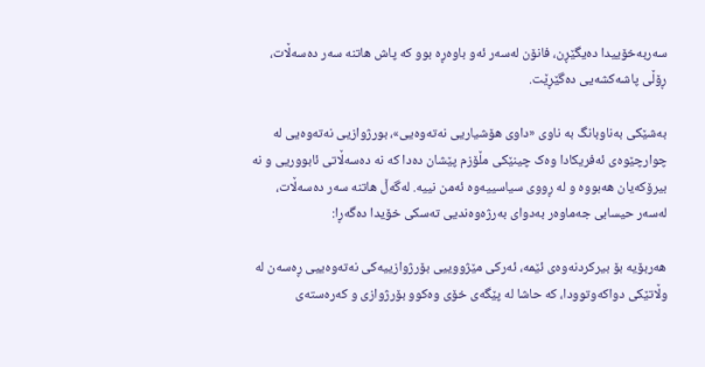سەربەخۆییدا دەیگێڕن، فانۆن لەسەر ئەو باوەڕە بوو کە پاش هاتنە سەر دەسەڵات، ڕۆڵی پاشەکشەیی دەگێڕێت.

بەشێکی بەناوبانگ بە ناوی «داوی هۆشیاریی نەتەوەیی»، بورژوازیی نەتەوەیی لە چوارچێوەی ئەفریکادا وەک چینێکی مڵۆزم پێشان دەدا کە نە دەسەڵاتی ئابووریی و نە بیرۆکەیان هەبووە و لە ڕووی سیاسییەوە ئەمن نییە. لەگەڵ هاتنە سەر دەسەڵات، لەسەر حیسابی جەماوەر بەدوای بەرژەوەندیی تەسکی خۆیدا دەگەڕا:

هەربۆیە بۆ بیرکردنەوەی ئێمە، ئەرکی مێژووییی بۆرژوازییەکی نەتەوەییی ڕەسەن لە وڵاتێکی دواکەوتوودا، کە حاشا لە پێگەی خۆی وەکوو بۆرژوازی و کەرەستەی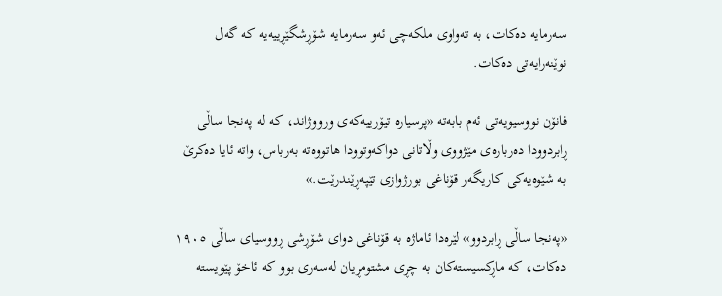سەرمایە دەکات، بە تەواوی ملکەچی ئەو سەرمایە شۆڕشگێڕییەیە کە گەل نوێنەرایەتی دەکات.

فانۆن نووسیویەتی ئەم بابەتە «پرسیارە تیۆرییەکەی ورووژاند، کە لە پەنجا ساڵی ڕابردوودا دەربارەی مێژووی وڵاتانی دواکەوتوودا هاتووەتە بەرباس، واتە ئایا دەکرێ بە شێوەیەکی کاریگەر قۆناغی بورژوازی تێپەڕێندرێت.»

«پەنجا ساڵی ڕابردوو» لێرەدا ئاماژە بە قۆناغی دوای شۆڕشی ڕووسیای ساڵی ١٩٠٥ دەکات، کە ماڕکسیستەکان بە چڕی مشتومڕیان لەسەری بوو کە ئاخۆ پێویستە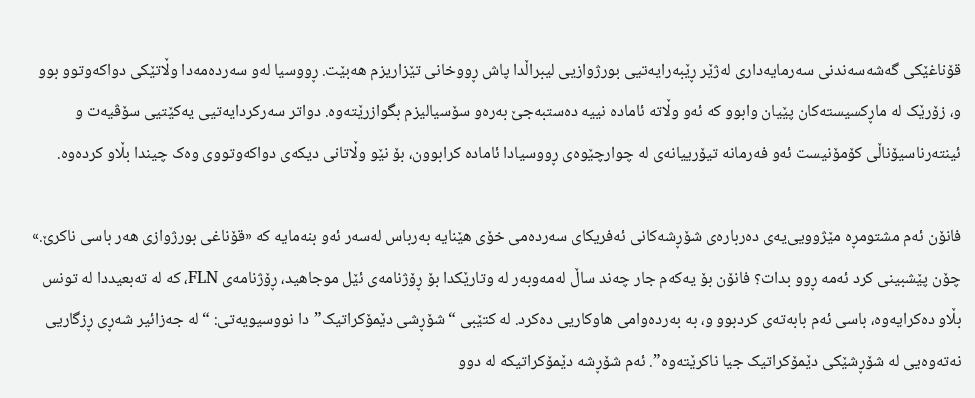قۆناغێکی گەشەسەندنی سەرمایەداری لەژێر ڕێبەرایەتیی بورژوازیی لیبراڵدا پاش ڕووخانی تێزاریزم هەبێت. ڕووسیا لەو سەردەمەدا وڵاتێکی دواکەوتوو بوو و، زۆرێک لە ماڕکسیستەکان پێیان وابوو کە ئەو وڵاتە ئامادە نییە دەستبەجێ بەرەو سۆسیالیزم بگوازرێتەوە. دواتر سەرکردایەتیی یەکێتیی سۆڤیەت و ئینتەرناسیۆناڵی کۆمۆنیست ئەو فەرمانە تیۆرییانەی لە چوارچێوەی ڕووسیادا ئامادە کرابوون، بۆ نێو وڵاتانی دیکەی دواکەوتووی وەک چیندا بڵاو کردەوە.

فانۆن ئەم مشتومڕە مێژوویی‌یەی دەربارەی شۆڕشەکانی ئەفریکای سەردەمی خۆی هێنایە بەرباس لەسەر ئەو بنەمایە کە «قۆناغی بورژوازی هەر باسی ناکرێ.» چۆن پێشبینی کرد ئەمە ڕوو بدات؟ فانۆن بۆ یەکەم جار چەند ساڵ لەمەوبەر لە وتارێکدا بۆ ڕۆژنامەی ئێل موجاهید، ڕۆژنامەی FLN، کە لە تەبعیددا لە تونس بڵاو دەکرایەوە، باسی ئەم بابەتەی کردبوو و، بە بەردەوامی هاوکاریی دەکرد. لە کتێبی “شۆڕشی دێمۆکراتیک”دا نووسیویەتی: “لە جەزائیر شەڕی ڕزگاریی نەتەوەیی لە شۆڕشێکی دێمۆکراتیک جیا ناکرێتەوە”. ئەم شۆڕشە دێمۆکراتیکە لە دوو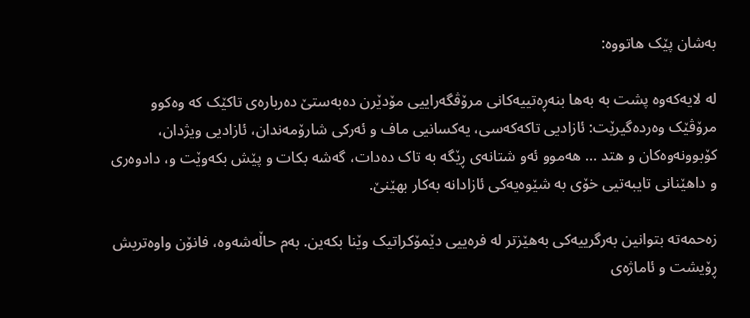بەشان پێک هاتووە:

لە لایەکەوە پشت بە بەها بنەڕەتییەکانی مرۆڤگەراییی مۆدێرن دەبەستێ دەربارەی تاکێک کە وەکوو مرۆڤێک وەردەگیرێت: ئازادیی تاکەکەسی، یەکسانیی ماف و ئەرکی شارۆمەندان، ئازادیی ویژدان، کۆبوونەوەکان و هتد … هەموو ئەو شتانەی ڕێگە بە تاک دەدات، گەشە بکات و پێش بکەوێت و، دادوەری و داهێنانی تایبەتیی خۆی بە شێوەیەکی ئازادانە بەکار بهێنێ.

زەحمەتە بتوانین بەرگرییەکی بەهێزتر لە فرەییی دێمۆکراتیک وێنا بکەین. بەم حاڵەشەوە، فانۆن واوەتریش ڕۆیشت و ئاماژەی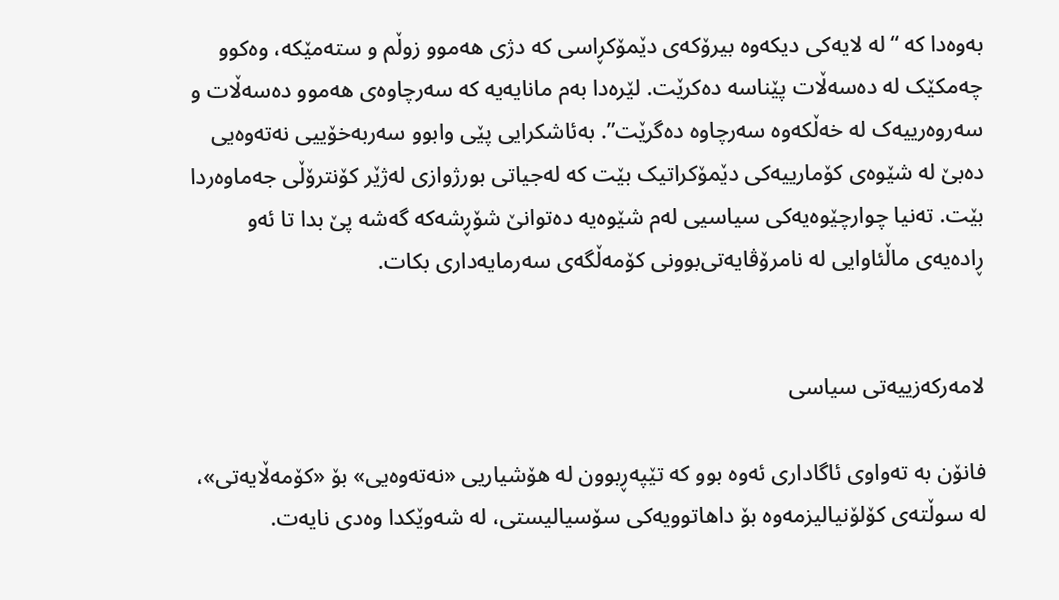بەوەدا کە “لە لایەکی دیکەوە بیرۆکەی دێمۆکڕاسی کە دژی هەموو زوڵم و ستەمێکە، وەکوو چەمکێک لە دەسەڵات پێناسە دەکرێت. لێرەدا بەم مانایەیە کە سەرچاوەی هەموو دەسەڵات و سەروەرییەک لە خەڵکەوە سەرچاوە دەگرێت”. بەئاشکرایی پێی وابوو سەربەخۆییی نەتەوەیی دەبێ لە شێوەی کۆمارییەکی دێمۆکراتیک بێت کە لەجیاتی بورژوازی لەژێر کۆنترۆڵی جەماوەردا بێت. تەنیا چوارچێوەیەکی سیاسیی لەم شێوەیە دەتوانێ شۆڕشەکە گەشە پێ بدا تا ئەو ڕادەیەی ماڵئاوایی لە نامرۆڤایەتی‌بوونی کۆمەڵگەی سەرمایەداری بکات.


لامەرکەزییەتی سیاسی

فانۆن بە تەواوی ئاگاداری ئەوە بوو کە تێپەڕبوون لە هۆشیاریی «نەتەوەیی» بۆ «کۆمەڵایەتی»، لە سوڵتەی کۆلۆنیالیزمەوە بۆ داهاتوویەکی سۆسیالیستی، لە شەوێکدا وەدی نایەت.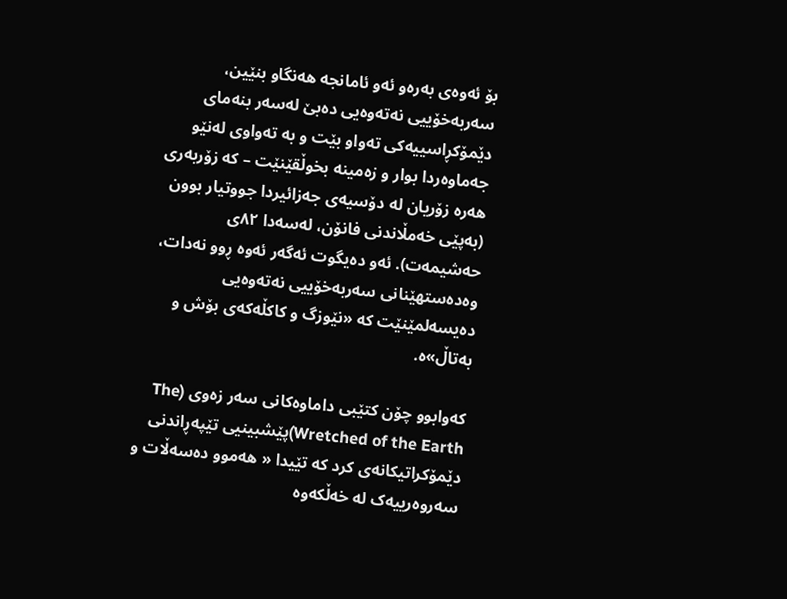بۆ ئەوەی بەرەو ئەو ئامانجە هەنگاو بنێین، سەربەخۆییی نەتەوەیی دەبێ لەسەر بنەمای دێمۆکڕاسییەکی تەواو بێت و بە تەواوی لەنێو جەماوەردا بوار و زەمینە بخوڵقێنێت – کە زۆربەری هەرە زۆریان لە دۆسیەی جەزائیردا جووتیار بوون (بەپێی خەمڵاندنی فانۆن، لەسەدا ٨٢ی حەشیمەت). ئەو دەیگوت ئەگەر ئەوە ڕوو نەدات، وەدەستهێنانی سەربەخۆییی نەتەوەیی دەیسەلمێنێت کە «نێوزگ و کاکڵەکەی بۆش و بەتاڵ»ە.

کەوابوو چۆن کتێبی داماوەکانی سەر زەوی (The Wretched of the Earth)پێشبینیی تێپەڕاندنی دێمۆکراتیکانەی کرد کە تێیدا « هەموو دەسەڵات و سەروەرییەک لە خەڵکەوە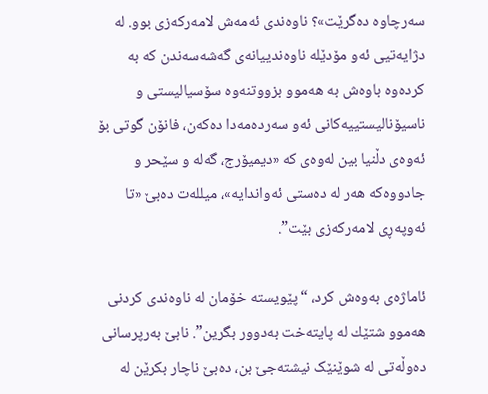سەرچاوە دەگرێت»؟ ناوەندی ئەمەش لامەرکەزی بوو. لە دژایەتیی ئەو مۆدێلە ناوەندییانەی گەشەسەندن کە بە کردەوە باوەش بە هەموو بزووتنەوە سۆسیالیستی و ناسیۆنالیستییەکانی ئەو سەردەمەدا دەکەن، فانۆن گوتی بۆ ئەوەی دڵنیا بین لەوەی کە «دیمیۆرج، گەلە و سێحر و جادووەکە هەر لە دەستی ئەواندایە»، میللەت دەبێ «تا ئەوپەڕی لامەرکەزی بێت”.

ئاماژه‌ی به‌وه‌ش كرد، “پێویسته‌ خۆمان له‌ ناوەندی کردنی هه‌موو شتێك له‌ پایته‌خت بەدوور بگرین”. نابێ بەرپرسانی دەوڵەتی لە شوێنێک نیشتەجێ بن، دەبێ ناچار بکرێن لە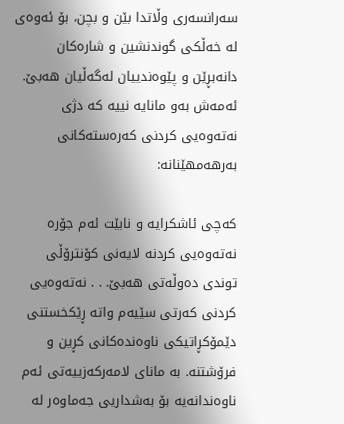سەرانسەری وڵاتدا بێن و بچن، بۆ ئەوەی لە خەڵکی گوندنشین و شارەکان دانەبڕێن و پێوەندییان لەگەڵیان هەبێ. ئەمەش بەو مانایە نییە کە دژی نەتەوەیی کردنی کەرەستەکانی بەرهەمهێنانە:

کەچی ئاشکرایە و نابێت ئەم جۆرە نەتەوەیی کردنە لایەنی کۆنترۆڵی توندی دەوڵەتی هەبێ. . . نەتەوەیی کردنی کەرتی سێیەم واتە ڕێکخستنی دێمۆکڕاتیکی ناوەندەکانی کڕین و فرۆشتنە. بە مانای لامەرکەزییەتی ئەم ناوەندانەیە بۆ بەشداریی جەماوەر لە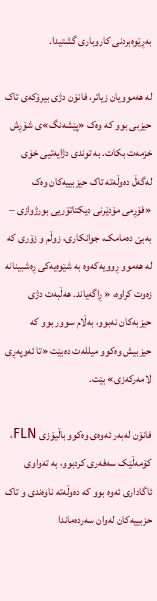بەڕێوەبردنی کاروباری گشتیدا.

لە هەموویان زیاتر، فانۆن دژی بیرۆکەی تاک حیزبی بوو کە وەک «پێشەنگ»ی شۆڕش خزمەت بکات. بە توندی دژایەتیی خۆی لەگەڵ دەوڵەتە تاک حیزبییەکان وەک «فۆڕمی مۆدێرنی دیکتاتۆریی بورژوازی – بەبێ دەمامک، جوانکاری، زوڵم و زۆری کە لە هەموو ڕوویەکەوە بە شێوەیەکی ڕەشبینانە زەوت کراوە، « ڕاگەیاند. هەڵبەت دژی حیزبەکان نەبوو، بەڵام سوور بوو کە حیزبیش وەکوو میللەت دەبێت «تا ئەوپەڕی لامەرکەزی» بێت.

فانۆن لەبەر ئەوەی وەکوو باڵیۆزی FLN، کۆمەڵێک سەفەری کردبوو، بە تەواوی ئاگاداری ئەوە بوو کە دەوڵەتە ناوەندی و تاک حزبییەکان لەوان سەردەماندا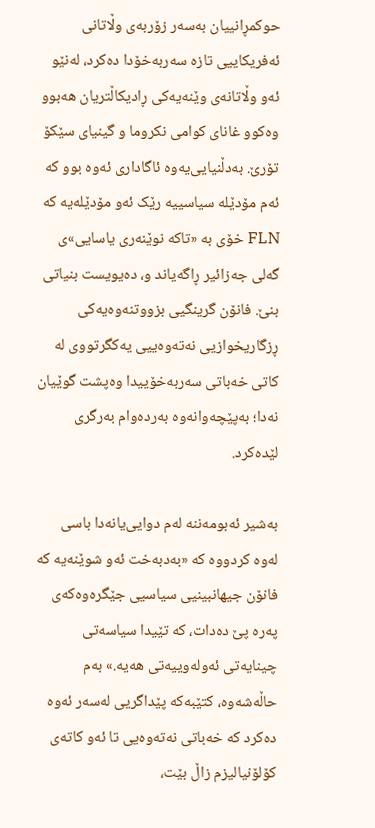حوکمڕانییان بەسەر زۆربەی وڵاتانی ئەفریکاییی تازە سەربەخۆدا دەکرد، لەنێو ئەو وڵاتانەی وێنەیەکی ڕادیکاڵتریان هەبوو وەکوو غانای کوامی نکروما و گینیای سێکۆ تۆرێ. بەدڵنیایی‌یەوە ئاگاداری ئەوە بوو کە ئەم مۆدێلە سیاسییە رێک ئەو مۆدێلەیە کە FLN خۆی بە «تاکە نوێنەری یاسایی»ی گەلی جەزائیر ڕاگەیاند و، دەیویست بنیاتی بنێ. فانۆن گرینگیی بزووتنەوەیەکی ڕزگاریخوازیی نەتەوەییی یەکگرتووی لە کاتی خەباتی سەربەخۆییدا وەپشت گوێیان نەدا؛ بەپێچەوانەوە بەردەوام بەرگری لێدەکرد.

بەشیر ئەبومەننە لەم دوایی‌یانەدا باسی لەوە کردووە کە «بەدبەخت ئەو شوێنەیە کە فانۆن جیهانبینیی سیاسیی جێگرەوەکەی پەرە پێ دەدات، کە تێیدا سیاسەتی چینایەتی ئەولەوییەتی هەیە.» بەم حاڵەشەوە، کتێبەکە پێداگریی لەسەر ئەوە دەکرد کە خەباتی نەتەوەیی تا ئەو کاتەی کۆلۆنیالیزم زاڵ بێت،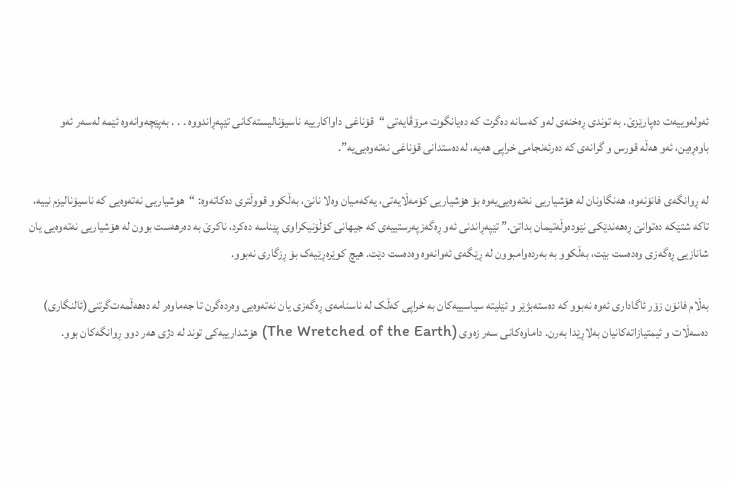ئەولەوییەت دەپارێزێ. بە توندی ڕەخنەی لەو کەسانە دەگرت کە دەیانگوت مرۆڤایەتی “قۆناغی داواکارییە ناسیۆنالیستەکانی تێپەڕاندووە . . . بەپێچەوانەوە ئێمە لەسەر ئەو باوەڕەین، ئەو هەڵە قورس و گرانەی کە دەرئەنجامی خراپی هەیە، لەدەستدانی قۆناغی نەتەوەیی‌یە”.

لە ڕوانگەی فانۆنەوە، هەنگاونان لە هۆشیاریی نەتەوەیی‌یەوە بۆ هۆشیاریی کۆمەڵایەتی، یەکەمیان وەلا نانێ، بەڵکوو قووڵتری دەکاتەوە: “هوشیاریی نەتەوەیی کە ناسیۆنالیزم نییە، تاکە شتێکە دەتوانێ ڕەهەندێکی نێودەوڵەتیمان بداتێ.” تێپەڕاندنی ئەو ڕەگەزپەرستییەی کە جیهانی کۆڵۆنیکراوی پێناسە دەکرد، ناکرێ بە دەرهەست بوون لە هۆشیاریی نەتەوەیی یان شانازیی ڕەگەزی وەدەست بێت، بەڵکوو بە بەردەوامبوون لە ڕێگەی ئەوانەوە وەدەست دێت. هیچ کوێرەڕێیەک بۆ ڕزگاری نەبوو.

بەڵام فانۆن زۆر ئاگاداری ئەوە نەبوو کە دەستەبژێر و ئێلیتە سیاسییەکان بە خراپی کەڵک لە ناسنامەی ڕەگەزی یان نەتەوەیی وەردەگرن تا جەماوەر لە دەهەڵمەت‌گرتنی(ئالنگاری) دەسەڵات و ئیمتیازاتەکانیان بەلاڕێدا بەرن. داماوەکانی سەر زەوی (The Wretched of the Earth) هۆشدارییەکی توند لە دژی هەر دوو ڕوانگەکان بوو.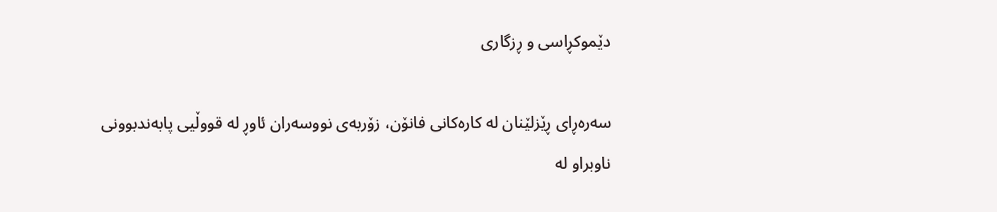دێموکڕاسی و ڕزگاری

سەرەڕای ڕێزلێنان لە کارەکانی فانۆن، زۆربەی نووسەران ئاوڕ لە قووڵیی پابەندبوونی ناوبراو لە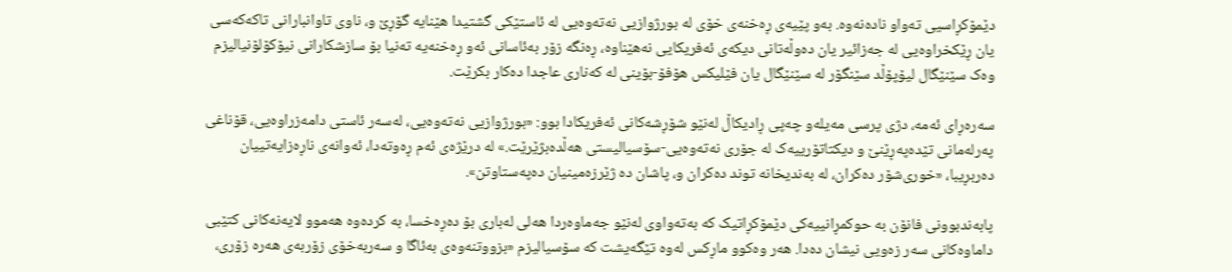دێمۆکڕاسیی تەواو نادەنەوە. بەو پێیەی ڕەخنەی خۆی لە بورژوازیی نەتەوەیی لە ئاستێکی گشتیدا هێنایە گۆڕێ و، ناوی تاوانبارانی تاکەکەسی یان ڕێکخراوەیی لە جەزائیر یان دەوڵەتانی دیکەی ئەفریکایی نەهێناوە، ڕەنگە زۆر بەئاسانی ئەو ڕەخنەیە تەنیا بۆ سازشکارانی نیۆکۆلۆنیالیزم وەک سێنێگال لیۆپۆڵد سێنگۆر لە سێنێگال یان فێلیکس هۆفۆ-بۆینی لە کەناری عاجدا دەکار بکرێت.

سەرەڕای ئەمە، دژی پرسی مەیلەو چەپی ڕادیکاڵ لەنێو شۆڕشەکانی ئەفریکادا بوو: «بورژوازیی نەتەوەیی، لەسەر ئاستی دامەزراوەیی، قۆناغی پەرلەمانی تێدەپەڕێنێ و دیکتاتۆرییەک لە جۆری نەتەوەیی-سۆسیالیستی هەڵدەبژێرێت.» لە درێژەی ئەم ڕەوتەدا، ئەوانەی ناڕەزایەتییان دەربڕیبا، «خوری‌شۆر دەکران، لە بەندیخانە توند دەکران و، پاشان دە ژێرزەمینیان دەپەستاوتن».

پابەندبوونی فانۆن بە حوکمڕانییەکی دێمۆکڕاتیک کە بەتەواوی لەنێو جەماوەردا هەلی لەباری بۆ دەڕەخسا، بە کردەوە هەموو لایەنەکانی کتێبی داماوەکانی سەر زەویی نیشان دەدا. هەر وەکوو ماڕکس لەوە تێگەیشت کە سۆسیالیزم «بزووتنەوەی بەئاگا و سەربەخۆی زۆربەی هەرە زۆری،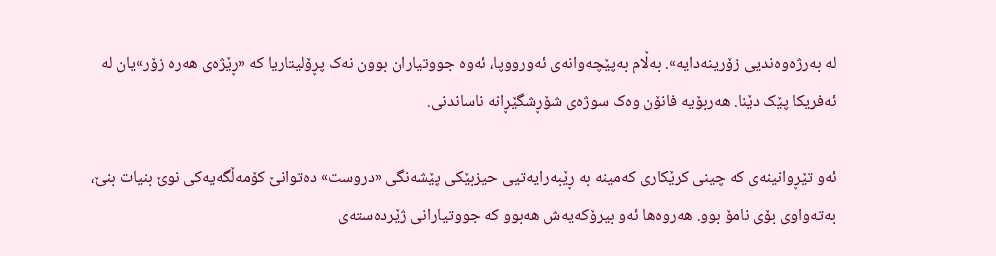لە بەرژەوەندیی زۆرینەدایە». بەڵام بەپێچەوانەی ئەورووپا، ئەوە جووتیاران بوون نەک پڕۆلیتاریا کە «ڕێژەی هەرە زۆر»یان لە ئەفریکا پێک دێنا. هەربۆیە فانۆن وەک سوژەی شۆڕشگێڕانە ناساندنی.

ئەو تێڕوانینەی کە چینی کرێکاری کەمینە بە ڕێبەرایەتیی حیزبێکی پێشەنگی «دروست» دەتوانێ کۆمەڵگەیەکی نوێ بنیات بنێ، بەتەواوی بۆی نامۆ بوو. هەروەها ئەو بیرۆکەیەش هەبوو کە جووتیارانی ژێردەستەی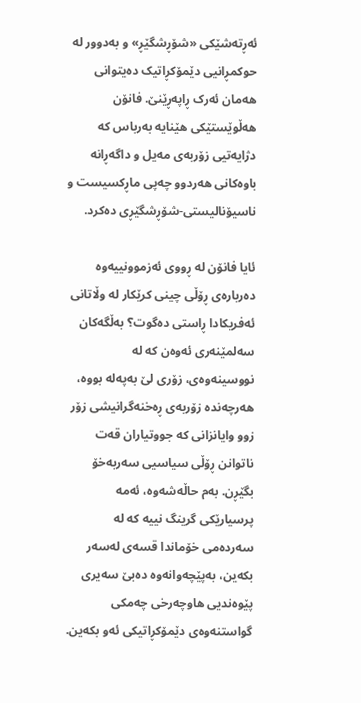ئەڕتەشێکی «شۆڕشگێڕ» و بەدوور لە حوکمڕانیی دێمۆکڕاتیک دەیتوانی هەمان ئەرک ڕاپەڕێنێ. فانۆن هەڵوێستێکی هێنایە بەرباس کە دژایەتیی زۆربەی مەیل و داگەڕانە باوەکانی هەردوو چەپی ماڕکسیست و ناسیۆنالیستی-شۆڕشگێڕی دەکرد.

ئایا فانۆن لە ڕووی ئەزموونییەوە دەربارەی ڕۆڵی چینی کرێکار لە وڵاتانی ئەفریکادا ڕاستی دەگوت؟ بەڵگەکان سەلمێنەری ئەوەن کە لە نووسینەوەی، زۆری لێ بەپەلە بووە، هەرچەندە زۆربەی ڕەخنەگرانیشی زۆر زوو وایانزانی کە جووتیاران قەت ناتوانن ڕۆڵی سیاسیی سەربەخۆ بگێڕن. بەم حاڵەشەوە، ئەمە پرسیارێکی گرینگ نییە کە لە سەردەمی خۆماندا قسەی لەسەر بکەین، بەپێچەوانەوە دەبێ سەیری پێوەندیی هاوچەرخی چەمکی گواستنەوەی دێمۆکڕاتیکی ئەو بکەین.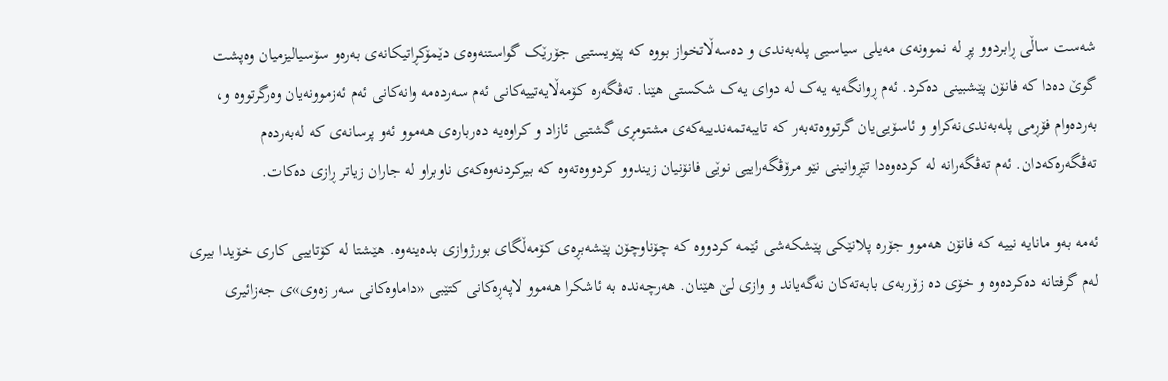شەست ساڵی ڕابردوو پڕ لە نموونەی مەیلی سیاسیی پلەبەندی و دەسەڵاتخواز بووە کە پێویستیی جۆرێک گواستنەوەی دێمۆکڕاتیکانەی بەرەو سۆسیالیزمیان وەپشت گوێ دەدا کە فانۆن پێشبینی دەکرد. ئەم ڕوانگەیە یەک لە دوای یەک شکستی هێنا. تەڤگەرە کۆمەڵایەتییەکانی ئەم سەردەمە وانەکانی ئەم ئەزموونەیان وەرگرتووە و، بەردەوام فۆڕمی پلەبەندی‌نەکراو و ئاسۆیی‌یان گرتووەتەبەر کە تایبەتمەندییەکەی مشتومڕی گشتیی ئازاد و کراوەیە دەربارەی هەموو ئەو پرسانەی کە لەبەردەم تەڤگەرەکەدان. ئەم تەڤگەرانە لە کردەوەدا تێڕوانینی نێو مرۆڤگەراییی نوێی فانۆنیان زیندوو کردووەتەوە کە بیرکردنەوەکەی ناوبراو لە جاران زیاتر ڕازی دەکات.

ئەمە بەو مانایە نییە کە فانۆن هەموو جۆرە پلانێکی پێشکەشی ئێمە کردووە کە چۆناوچۆن پێشەبڕەی کۆمەڵگای بورژوازی بدەینەوە. هێشتا لە کۆتاییی کاری خۆیدا بیری لەم گرفتانە دەکردەوە و خۆی دە زۆربەی بابەتەکان نەگەیاند و وازی لێ هێنان. هەرچەندە بە ئاشکرا هەموو لاپەڕەکانی کتێبی «داماوەکانی سەر زەوی»ی جەزائیری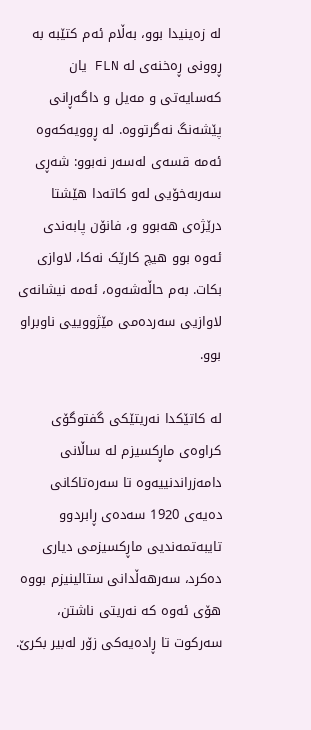لە زەینیدا بوو، بەڵام ئەم کتێبە بە ڕوونی ڕەخنەی لە FLN یان کەسایەتی و مەیل و داگەڕانی پێشەنگ نەگرتووە. لە ڕوویەکەوە ئەمە قسەی لەسەر نەبوو: شەڕی سەربەخۆیی لەو کاتەدا هێشتا درێژەی هەبوو و، فانۆن پابەندی ئەوە بوو هیچ کارێک نەکا، لاوازی بکات. بەم حاڵەشەوە، ئەمە نیشانەی لاوازیی سەردەمی مێژووییی ناوبراو بوو.

لە کاتێکدا نەریتێکی گفتوگۆی کراوەی ماڕکسیزم لە ساڵانی دامەزراندنییەوە تا سەرەتاکانی دەیەی 1920 سەدەی ڕابردوو تایبەتمەندیی ماڕکسیزمی دیاری دەکرد، سەرهەڵدانی ستالینیزم بووە هۆی ئەوە کە نەریتی ناشتن، سەرکوت تا ڕادەیەکی زۆر لەبیر بکرێ.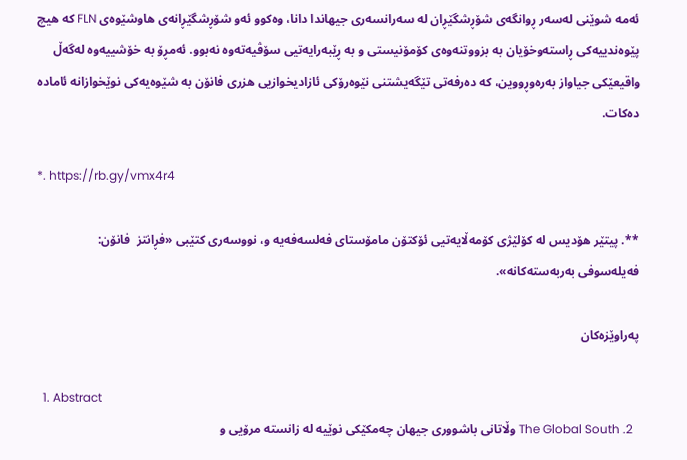ئەمە شوێنی لەسەر ڕوانگەی شۆڕشگێڕان لە سەرانسەری جیهاندا دانا، وەکوو ئەو شۆڕشگێڕانەی هاوشێوەی FLN کە هیچ پێوەندییەکی ڕاستەوخۆیان بە بزووتنەوەی کۆمۆنیستی و بە ڕێبەرایەتیی سۆڤیەتەوە نەبوو. ئەمڕۆ بە خۆشییەوە لەگەڵ واقیعێکی جیاواز بەرەوڕووین، کە دەرفەتی تێگەیشتنی نێوەرۆکی ئازادیخوازیی هزری فانۆن بە شێوەیەکی نوێخوازانە ئامادە دەکات.

*. https://rb.gy/vmx4r4

**. پیتێر هۆدیس لە کۆلێژی کۆمەڵایەتیی ئۆکتۆن مامۆستای فەلسەفەیە و، نووسەری کتێبی «فڕانتز  فانۆن: فەیلەسوفی بەربەستەکانە».

پەراوێزەکان

  1. Abstract
  2. The Global South وڵاتانی باشووری جیهان چەمکێکی نوێیە لە زانستە مرۆیی و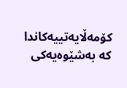کۆمەڵایەتییەکاندا کە بەشێوەیەکی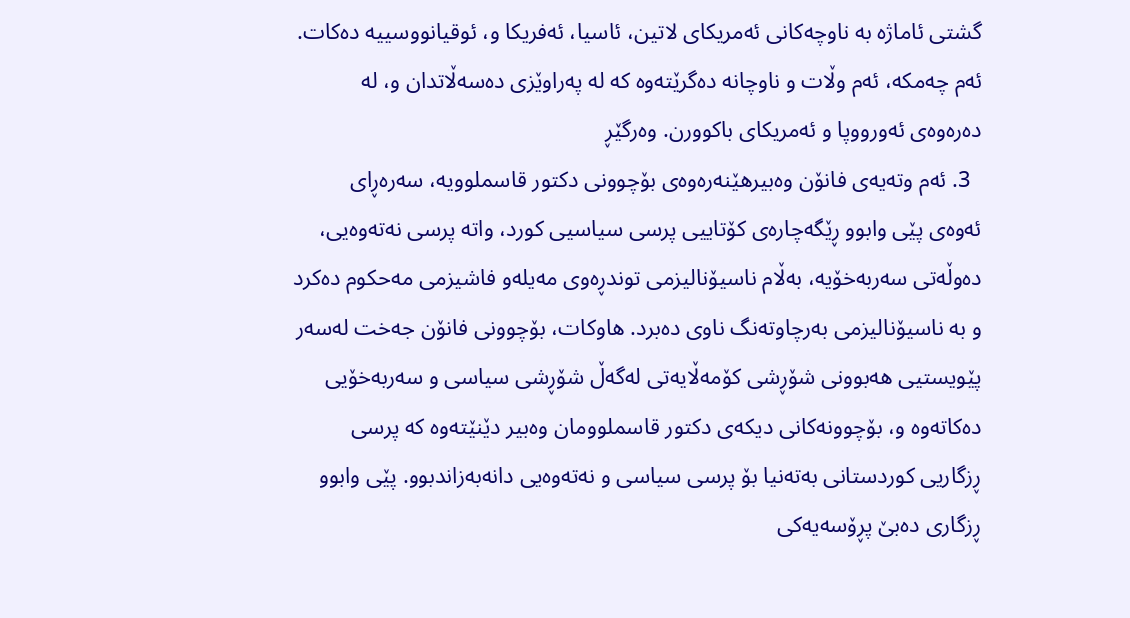گشتی ئاماژە بە ناوچەکانی ئەمریکای لاتین، ئاسیا، ئەفریکا و، ئوقیانووسییە دەکات. ئەم چەمکە، ئەم وڵات و ناوچانە دەگرێتەوە کە لە پەراوێزی دەسەڵاتدان و، لە دەرەوەی ئەورووپا و ئەمریکای باکوورن. وەرگێڕ
  3. ئەم وتەیەی فانۆن وەبیرهێنەرەوەی بۆچوونی دکتور قاسملوویە، سەرەڕای ئەوەی پێی وابوو ڕێگەچارەی کۆتاییی پرسی سیاسیی کورد، واتە پرسی نەتەوەیی، دەوڵەتی سەربەخۆیە، بەڵام ناسیۆنالیزمی توندڕەوی مەیلە‌و فاشیزمی مەحکوم دەکرد و بە ناسیۆنالیزمی بەرچاوتەنگ ناوی دەبرد. هاوکات، بۆچوونی فانۆن جەخت لەسەر پێویستیی هەبوونی شۆڕشی کۆمەڵایەتی لەگەڵ شۆڕشی سیاسی و سەربەخۆیی دەکاتەوە و، بۆچوونەکانی دیکەی دکتور قاسملوومان وەبیر دێنێتەوە کە پرسی ڕزگاریی کوردستانی بەتەنیا بۆ پرسی سیاسی و نەتەوەیی دانەبەزاندبوو. پێی وابوو ڕزگاری دەبێ پڕۆسەیەکی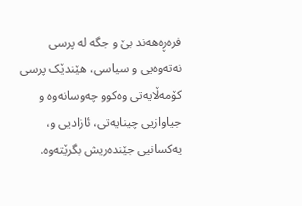فرەڕەهەند بێ و جگە لە پرسی نەتەوەیی و سیاسی، هێندێک پرسی کۆمەڵایەتی وەکوو چەوسانەوە و جیاوازیی چینایەتی، ئازادیی و، یەکسانیی جێندەریش بگرێتەوە.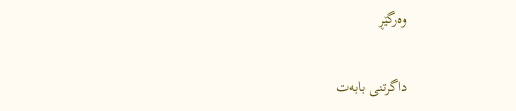وەرگێڕ

داگرتنی بابەت